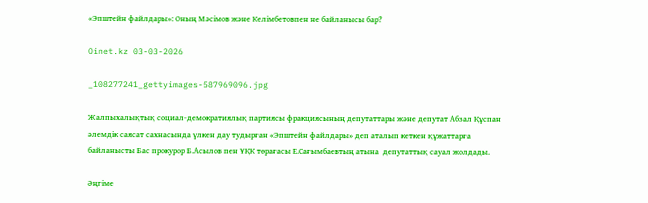«Эпштейн файлдары»: Оның Мәсімов және Келімбетовпен не байланысы бар?

Oinet.kz 03-03-2026

_108277241_gettyimages-587969096.jpg

Жалпыхалықтық социал-демократиялық партиясы фракциясының депутаттары және депутат Абзал Құспан әлемдік саясат сахнасында үлкен дау тудырған «Эпштейн файлдары» деп аталып кеткен құжаттарға байланысты Бас прокурор Б.Асылов пен ҰҚК төрағасы Е.Сағымбаевтың атына  депутаттық сауал жолдады.

Әңгіме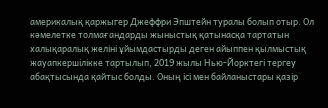америкалық қаржыгер Джеффри Эпштейн туралы болып отыр. Ол кәмелетке толмағандарды жыныстық қатынасқа тартатын халықаралық желіні ұйымдастырды деген айыппен қылмыстық жауапкершілікке тартылып, 2019 жылы Нью-Йорктегі тергеу абақтысында қайтыс болды. Оның ісі мен байланыстары қазір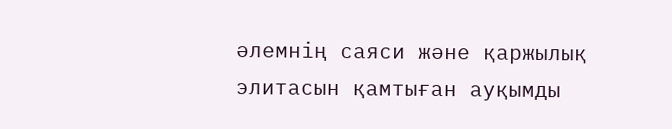әлемнің саяси және қаржылық элитасын қамтыған ауқымды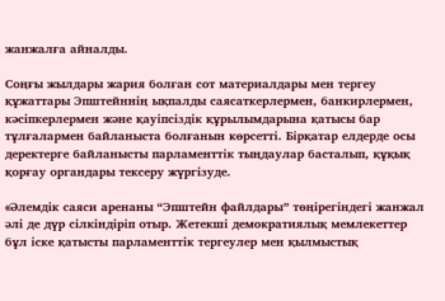жанжалға айналды.

Соңғы жылдары жария болған сот материалдары мен тергеу құжаттары Эпштейннің ықпалды саясаткерлермен, банкирлермен, кәсіпкерлермен және қауіпсіздік құрылымдарына қатысы бар тұлғалармен байланыста болғанын көрсетті. Бірқатар елдерде осы деректерге байланысты парламенттік тыңдаулар басталып, құқық қорғау органдары тексеру жүргізуде.

«Әлемдік саяси аренаны “Эпштейн файлдары” төңірегіндегі жанжал әлі де дүр сілкіндіріп отыр. Жетекші демократиялық мемлекеттер бұл іске қатысты парламенттік тергеулер мен қылмыстық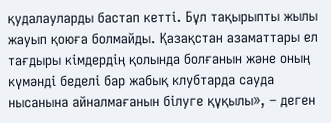қудалауларды бастап кетті. Бұл тақырыпты жылы жауып қоюға болмайды. Қазақстан азаматтары ел тағдыры кімдердің қолында болғанын және оның күмәнді беделі бар жабық клубтарда сауда нысанына айналмағанын білуге құқылы», – деген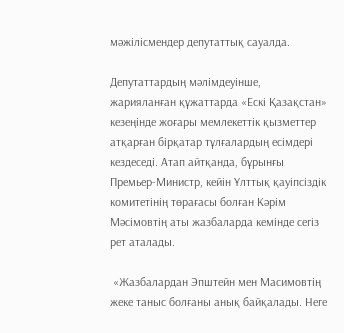мәжілісмендер депутаттық сауалда.

Депутаттардың мәлімдеуінше, жарияланған құжаттарда «Ескі Қазақстан» кезеңінде жоғары мемлекеттік қызметтер атқарған бірқатар тұлғалардың есімдері кездеседі. Атап айтқанда, бұрынғы Премьер-Министр, кейін Ұлттық қауіпсіздік комитетінің төрағасы болған Кәрім Мәсімовтің аты жазбаларда кемінде сегіз рет аталады.

 «Жазбалардан Эпштейн мен Масимовтің жеке таныс болғаны анық байқалады. Неге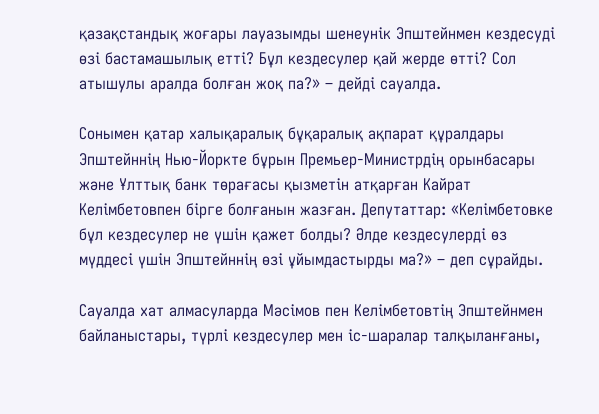қазақстандық жоғары лауазымды шенеунік Эпштейнмен кездесуді өзі бастамашылық етті? Бұл кездесулер қай жерде өтті? Сол атышулы аралда болған жоқ па?» – дейді сауалда.

Сонымен қатар халықаралық бұқаралық ақпарат құралдары Эпштейннің Нью-Йоркте бұрын Премьер-Министрдің орынбасары және Ұлттық банк төрағасы қызметін атқарған Кайрат Келімбетовпен бірге болғанын жазған. Депутаттар: «Келімбетовке бұл кездесулер не үшін қажет болды? Әлде кездесулерді өз мүддесі үшін Эпштейннің өзі ұйымдастырды ма?» – деп сұрайды.

Сауалда хат алмасуларда Мәсімов пен Келімбетовтің Эпштейнмен байланыстары, түрлі кездесулер мен іс-шаралар талқыланғаны,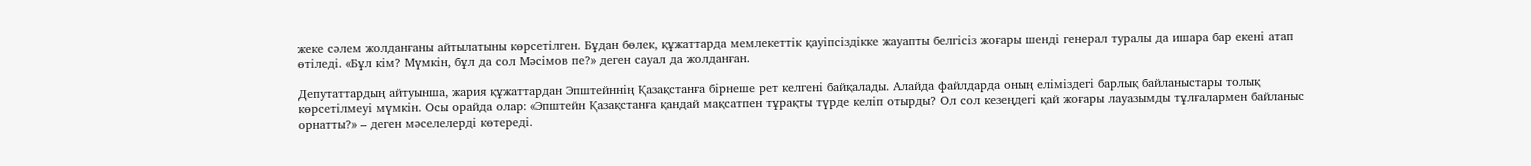жеке сәлем жолданғаны айтылатыны көрсетілген. Бұдан бөлек, құжаттарда мемлекеттік қауіпсіздікке жауапты белгісіз жоғары шенді генерал туралы да ишара бар екені атап өтіледі. «Бұл кім? Мүмкін, бұл да сол Мәсімов пе?» деген сауал да жолданған.

Депутаттардың айтуынша, жария құжаттардан Эпштейннің Қазақстанға бірнеше рет келгені байқалады. Алайда файлдарда оның еліміздегі барлық байланыстары толық көрсетілмеуі мүмкін. Осы орайда олар: «Эпштейн Қазақстанға қандай мақсатпен тұрақты түрде келіп отырды? Ол сол кезеңдегі қай жоғары лауазымды тұлғалармен байланыс орнатты?» – деген мәселелерді көтереді.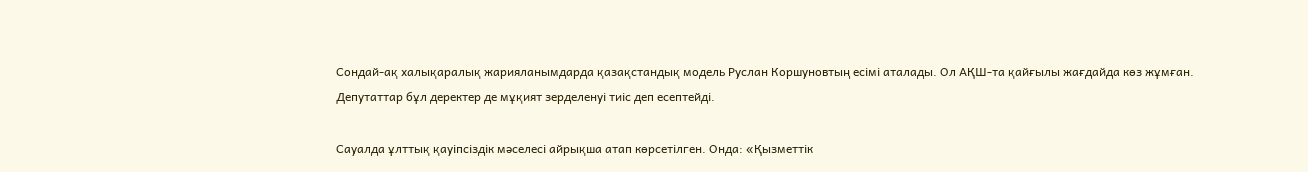Сондай-ақ халықаралық жарияланымдарда қазақстандық модель Руслан Коршуновтың есімі аталады. Ол АҚШ-та қайғылы жағдайда көз жұмған. Депутаттар бұл деректер де мұқият зерделенуі тиіс деп есептейді.

Сауалда ұлттық қауіпсіздік мәселесі айрықша атап көрсетілген. Онда: «Қызметтік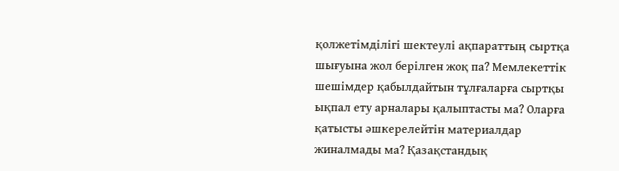қолжетімділігі шектеулі ақпараттың сыртқа шығуына жол берілген жоқ па? Мемлекеттік шешімдер қабылдайтын тұлғаларға сыртқы ықпал ету арналары қалыптасты ма? Оларға қатысты әшкерелейтін материалдар жиналмады ма? Қазақстандық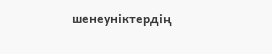шенеуніктердің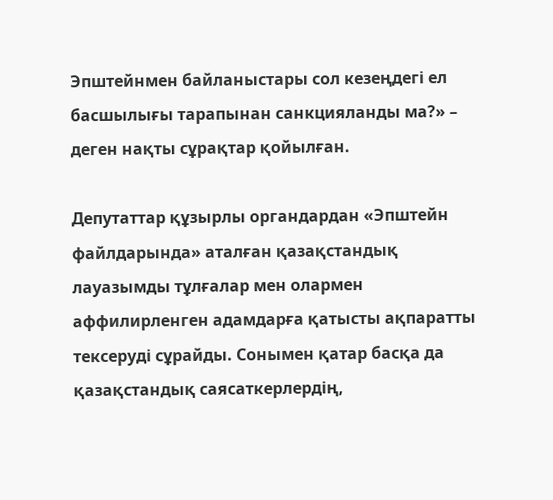Эпштейнмен байланыстары сол кезеңдегі ел басшылығы тарапынан санкцияланды ма?» – деген нақты сұрақтар қойылған.

Депутаттар құзырлы органдардан «Эпштейн файлдарында» аталған қазақстандық лауазымды тұлғалар мен олармен аффилирленген адамдарға қатысты ақпаратты тексеруді сұрайды. Сонымен қатар басқа да қазақстандық саясаткерлердің,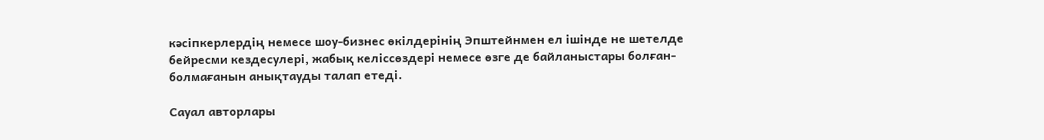кәсіпкерлердің немесе шоу-бизнес өкілдерінің Эпштейнмен ел ішінде не шетелде бейресми кездесулері, жабық келіссөздері немесе өзге де байланыстары болған-болмағанын анықтауды талап етеді.

Сауал авторлары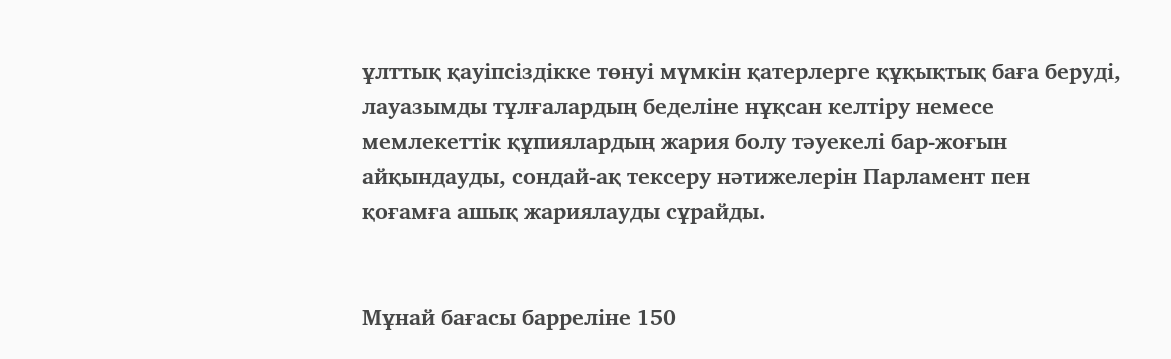ұлттық қауіпсіздікке төнуі мүмкін қатерлерге құқықтық баға беруді, лауазымды тұлғалардың беделіне нұқсан келтіру немесе мемлекеттік құпиялардың жария болу тәуекелі бар-жоғын айқындауды, сондай-ақ тексеру нәтижелерін Парламент пен қоғамға ашық жариялауды сұрайды.


Мұнай бағасы барреліне 150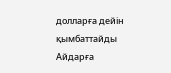долларға дейін қымбаттайды
Айдарға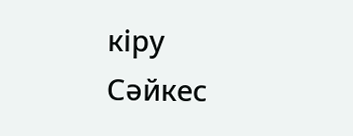кіру
Сәйкес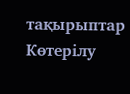тақырыптар
Көтерілу